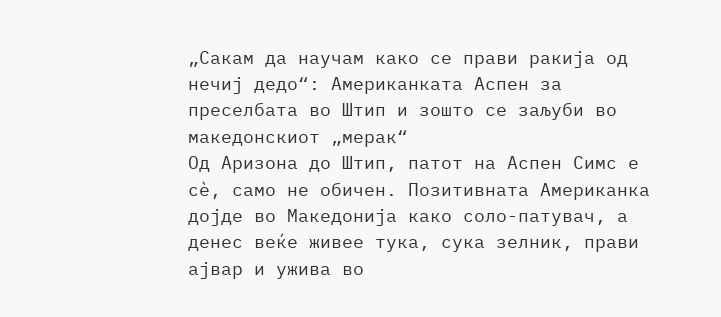„Сакам да научам како се прави ракија од нечиј дедо“: Американката Аспен за преселбата во Штип и зошто се заљуби во македонскиот „мерак“
Од Аризона до Штип, патот на Аспен Симс е сè, само не обичен. Позитивната Американка дојде во Македонија како соло-патувач, а денес веќе живее тука, сука зелник, прави ајвар и ужива во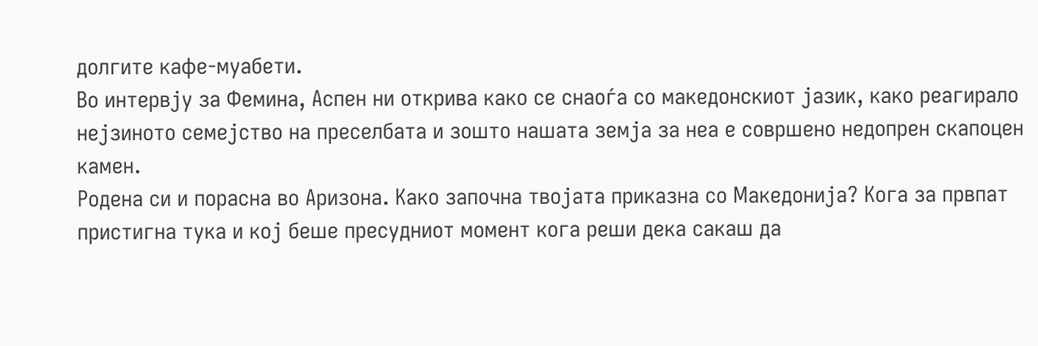долгите кафе-муабети.
Во интервју за Фемина, Аспен ни открива како се снаоѓа со македонскиот јазик, како реагирало нејзиното семејство на преселбата и зошто нашата земја за неа е совршено недопрен скапоцен камен.
Родена си и порасна во Аризона. Како започна твојата приказна со Македонија? Кога за првпат пристигна тука и кој беше пресудниот момент кога реши дека сакаш да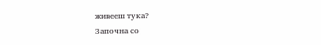живееш тука?
Започна со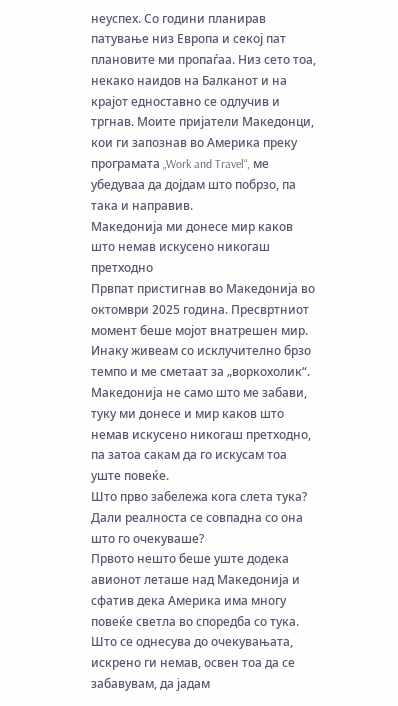неуспех. Со години планирав патување низ Европа и секој пат плановите ми пропаѓаа. Низ сето тоа, некако наидов на Балканот и на крајот едноставно се одлучив и тргнав. Моите пријатели Македонци, кои ги запознав во Америка преку програмата „Work and Travel“, ме убедуваа да дојдам што побрзо, па така и направив.
Македонија ми донесе мир каков што немав искусено никогаш претходно
Првпат пристигнав во Македонија во октомври 2025 година. Пресвртниот момент беше мојот внатрешен мир. Инаку живеам со исклучително брзо темпо и ме сметаат за „воркохолик“. Македонија не само што ме забави, туку ми донесе и мир каков што немав искусено никогаш претходно, па затоа сакам да го искусам тоа уште повеќе.
Што прво забележа кога слета тука? Дали реалноста се совпадна со она што го очекуваше?
Првото нешто беше уште додека авионот леташе над Македонија и сфатив дека Америка има многу повеќе светла во споредба со тука.
Што се однесува до очекувањата, искрено ги немав, освен тоа да се забавувам, да јадам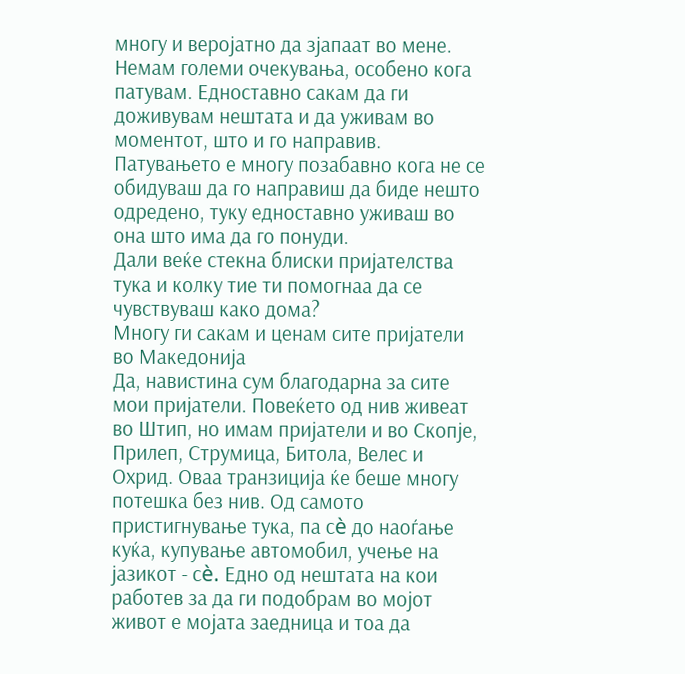многу и веројатно да зјапаат во мене. Немам големи очекувања, особено кога патувам. Едноставно сакам да ги доживувам нештата и да уживам во моментот, што и го направив. Патувањето е многу позабавно кога не се обидуваш да го направиш да биде нешто одредено, туку едноставно уживаш во она што има да го понуди.
Дали веќе стекна блиски пријателства тука и колку тие ти помогнаа да се чувствуваш како дома?
Многу ги сакам и ценам сите пријатели во Македонија
Да, навистина сум благодарна за сите мои пријатели. Повеќето од нив живеат во Штип, но имам пријатели и во Скопје, Прилеп, Струмица, Битола, Велес и Охрид. Оваа транзиција ќе беше многу потешка без нив. Од самото пристигнување тука, па сè до наоѓање куќа, купување автомобил, учење на јазикот - сè. Едно од нештата на кои работев за да ги подобрам во мојот живот е мојата заедница и тоа да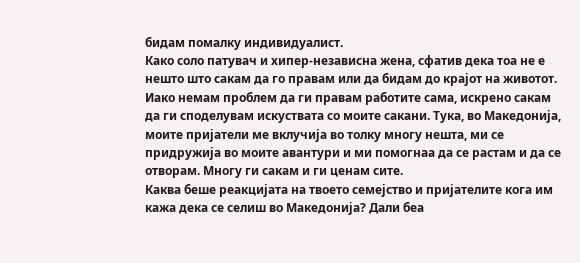бидам помалку индивидуалист.
Како соло патувач и хипер-независна жена, сфатив дека тоа не е нешто што сакам да го правам или да бидам до крајот на животот. Иако немам проблем да ги правам работите сама, искрено сакам да ги споделувам искуствата со моите сакани. Тука, во Македонија, моите пријатели ме вклучија во толку многу нешта, ми се придружија во моите авантури и ми помогнаа да се растам и да се отворам. Многу ги сакам и ги ценам сите.
Каква беше реакцијата на твоето семејство и пријателите кога им кажа дека се селиш во Македонија? Дали беа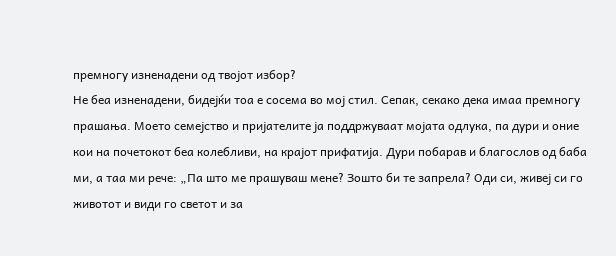премногу изненадени од твојот избор?
Не беа изненадени, бидејќи тоа е сосема во мој стил. Сепак, секако дека имаа премногу прашања. Моето семејство и пријателите ја поддржуваат мојата одлука, па дури и оние кои на почетокот беа колебливи, на крајот прифатија. Дури побарав и благослов од баба ми, а таа ми рече: „Па што ме прашуваш мене? Зошто би те запрела? Оди си, живеј си го животот и види го светот и за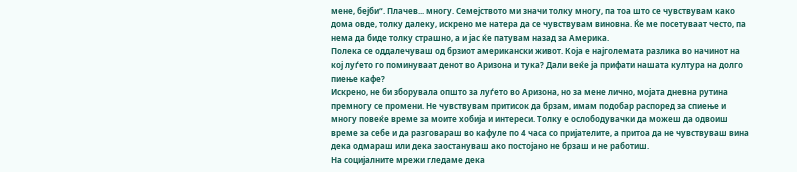мене, бејби“. Плачев... многу. Семејството ми значи толку многу, па тоа што се чувствувам како дома овде, толку далеку, искрено ме натера да се чувствувам виновна. Ќе ме посетуваат често, па нема да биде толку страшно, а и јас ќе патувам назад за Америка.
Полека се оддалечуваш од брзиот американски живот. Која е најголемата разлика во начинот на кој луѓето го поминуваат денот во Аризона и тука? Дали веќе ја прифати нашата култура на долго пиење кафе?
Искрено, не би зборувала општо за луѓето во Аризона, но за мене лично, мојата дневна рутина премногу се промени. Не чувствувам притисок да брзам, имам подобар распоред за спиење и многу повеќе време за моите хобија и интереси. Толку е ослободувачки да можеш да одвоиш време за себе и да разговараш во кафуле по 4 часа со пријателите, а притоа да не чувствуваш вина дека одмараш или дека заостануваш ако постојано не брзаш и не работиш.
На социјалните мрежи гледаме дека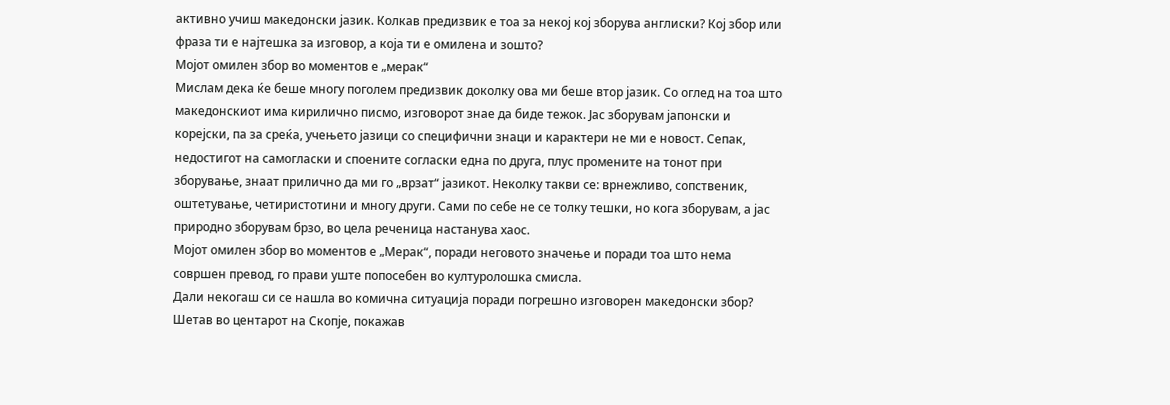активно учиш македонски јазик. Колкав предизвик е тоа за некој кој зборува англиски? Кој збор или фраза ти е најтешка за изговор, а која ти е омилена и зошто?
Мојот омилен збор во моментов е „мерак“
Мислaм дека ќе беше многу поголем предизвик доколку ова ми беше втор јазик. Со оглед на тоа што македонскиот има кирилично писмо, изговорот знае да биде тежок. Јас зборувам јапонски и корејски, па за среќа, учењето јазици со специфични знаци и карактери не ми е новост. Сепак, недостигот на самогласки и споените согласки една по друга, плус промените на тонот при зборување, знаат прилично да ми го „врзат“ јазикот. Неколку такви се: врнежливо, сопственик, оштетување, четиристотини и многу други. Сами по себе не се толку тешки, но кога зборувам, а јас природно зборувам брзо, во цела реченица настанува хаос.
Мојот омилен збор во моментов е „Мерак“, поради неговото значење и поради тоа што нема совршен превод, го прави уште попосебен во културолошка смисла.
Дали некогаш си се нашла во комична ситуација поради погрешно изговорен македонски збор?
Шетав во центарот на Скопје, покажав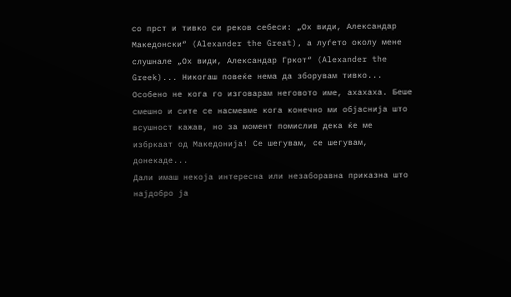со прст и тивко си реков себеси: „Ох види, Александар Македонски“ (Alexander the Great), а луѓето околу мене слушнале „Ох види, Александар Гркот“ (Alexander the Greek)... Никогаш повеќе нема да зборувам тивко... Особено не кога го изговарам неговото име, ахахаха. Беше смешно и сите се насмевме кога конечно ми објаснија што всушност кажав, но за момент помислив дека ќе ме избркаат од Македонија! Се шегувам, се шегувам, донекаде...
Дали имаш некоја интересна или незаборавна приказна што најдобро ја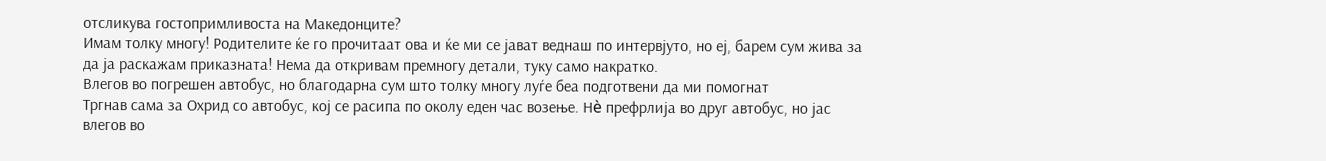отсликува гостопримливоста на Македонците?
Имам толку многу! Родителите ќе го прочитаат ова и ќе ми се јават веднаш по интервјуто, но еј, барем сум жива за да ја раскажам приказната! Нема да откривам премногу детали, туку само накратко.
Влегов во погрешен автобус, но благодарна сум што толку многу луѓе беа подготвени да ми помогнат
Тргнав сама за Охрид со автобус, кој се расипа по околу еден час возење. Нè префрлија во друг автобус, но јас влегов во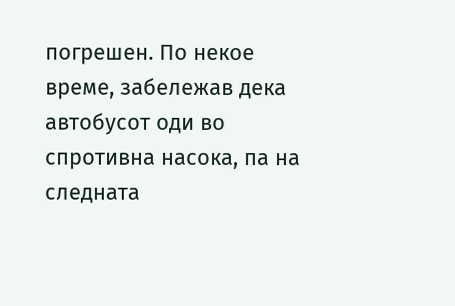погрешен. По некое време, забележав дека автобусот оди во спротивна насока, па на следната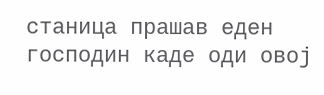станица прашав еден господин каде оди овој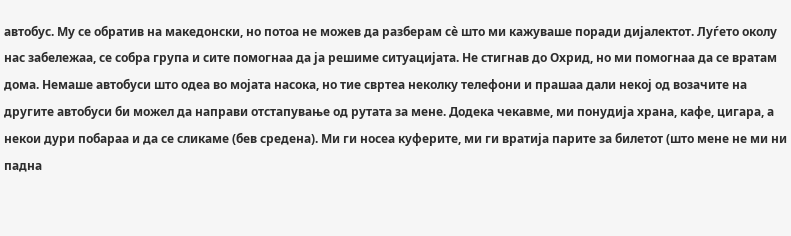автобус. Му се обратив на македонски, но потоа не можев да разберам сè што ми кажуваше поради дијалектот. Луѓето околу нас забележаа, се собра група и сите помогнаа да ја решиме ситуацијата. Не стигнав до Охрид, но ми помогнаа да се вратам дома. Немаше автобуси што одеа во мојата насока, но тие свртеа неколку телефони и прашаа дали некој од возачите на другите автобуси би можел да направи отстапување од рутата за мене. Додека чекавме, ми понудија храна, кафе, цигара, а некои дури побараа и да се сликаме (бев средена). Ми ги носеа куферите, ми ги вратија парите за билетот (што мене не ми ни падна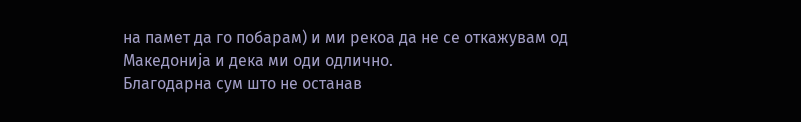на памет да го побарам) и ми рекоа да не се откажувам од Македонија и дека ми оди одлично.
Благодарна сум што не останав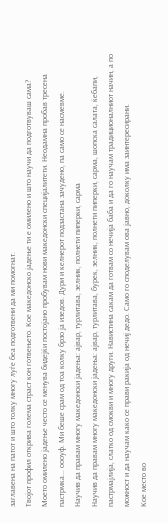заглавена на патот и што толку многу луѓе беа подготвени да ми помогнат.
Твојот профил открива голема страст кон готвењето. Кое македонско јадење ти е омилено и што научи да подготвуваш сама?
Моето омилено јадење често се менува бидејќи постојано пробувам нови македонски специјалитети. Неодамна пробав тресена пастрмка... оооуф. Ми беше срам од тоа колку брзо ја изедов. Дури и келнерот подзастана зачудено, па само се насмевме.
Научив да правам многу македонски јадења: ајвар, турлитава, зелник, полнети пиперки, сарма
Научив да правам многу македонски јадења: ајвар, турлитава, бурек, зелник, полнети пиперки, сарма, шопска салата, ќебапи, пастрмајлија, слатко од смокви и многу други. Навистина сакам да готвам со нечија баба и да го научам традиционалниот начин, а по можност и да научам како се прави ракија од нечиј дедо. Само го споделувам ова јавно, доколку има заинтересирани.
Кое место во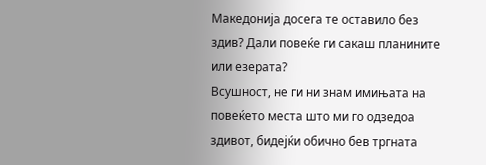Македонија досега те оставило без здив? Дали повеќе ги сакаш планините или езерата?
Всушност, не ги ни знам имињата на повеќето места што ми го одзедоа здивот, бидејќи обично бев тргната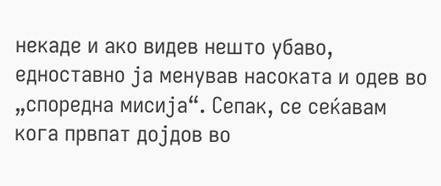некаде и ако видев нешто убаво, едноставно ја менував насоката и одев во „споредна мисија“. Сепак, се сеќавам кога првпат дојдов во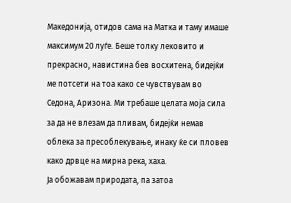Македонија, отидов сама на Матка и таму имаше максимум 20 луѓе. Беше толку лековито и прекрасно, навистина бев восхитена, бидејќи ме потсети на тоа како се чувствувам во Седона, Аризона. Ми требаше целата моја сила за да не влезам да пливам, бидејќи немав облека за пресоблекување, инаку ќе си пловев како дрвце на мирна река, хаха.
Ја обожавам природата, па затоа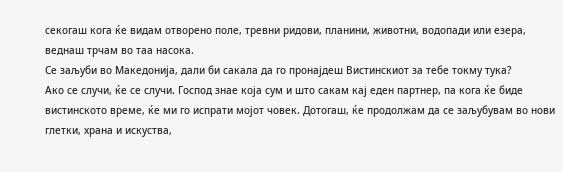секогаш кога ќе видам отворено поле, тревни ридови, планини, животни, водопади или езера, веднаш трчам во таа насока.
Се заљуби во Македонија, дали би сакала да го пронајдеш Вистинскиот за тебе токму тука?
Ако се случи, ќе се случи. Господ знае која сум и што сакам кај еден партнер, па кога ќе биде вистинското време, ќе ми го испрати мојот човек. Дотогаш, ќе продолжам да се заљубувам во нови глетки, храна и искуства,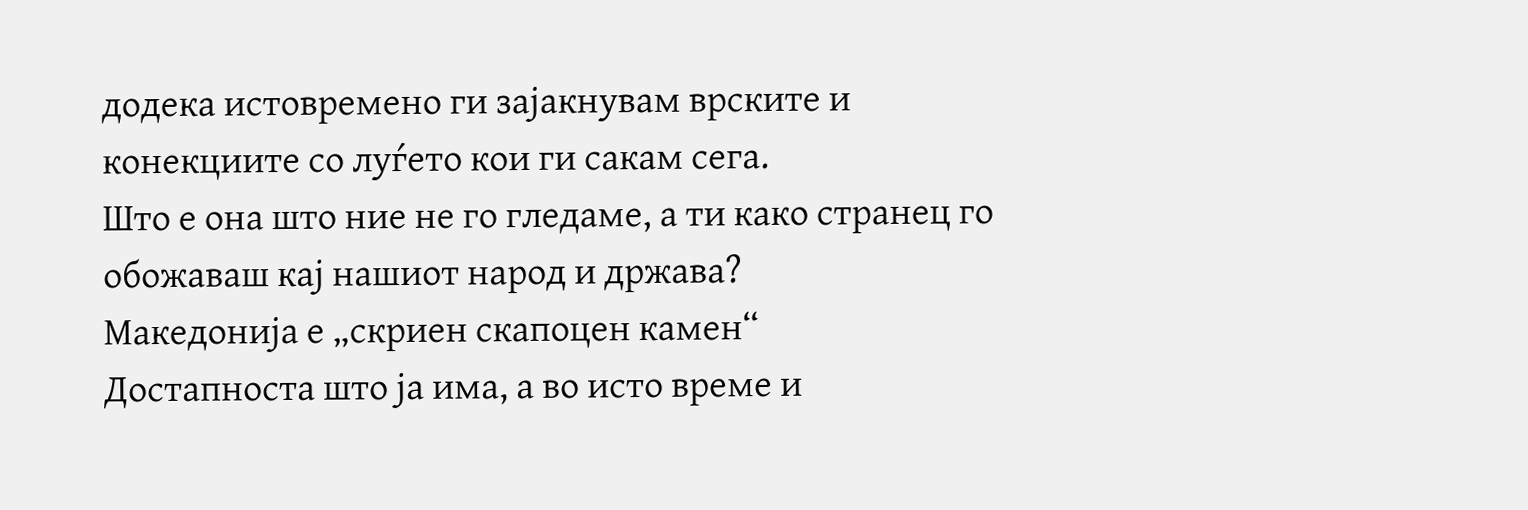додека истовремено ги зајакнувам врските и конекциите со луѓето кои ги сакам сега.
Што е она што ние не го гледаме, а ти како странец го обожаваш кај нашиот народ и држава?
Македонија е „скриен скапоцен камен“
Достапноста што ја има, а во исто време и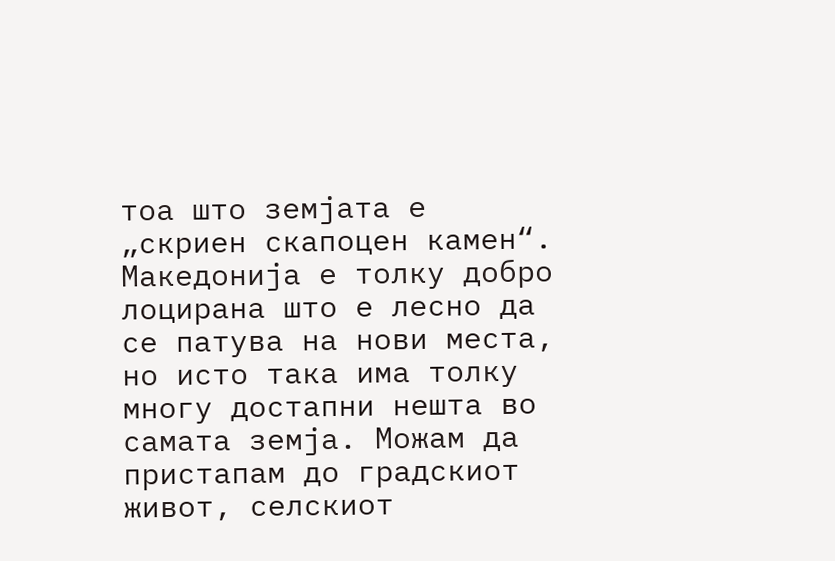тоа што земјата е „скриен скапоцен камен“. Македонија е толку добро лоцирана што е лесно да се патува на нови места, но исто така има толку многу достапни нешта во самата земја. Можам да пристапам до градскиот живот, селскиот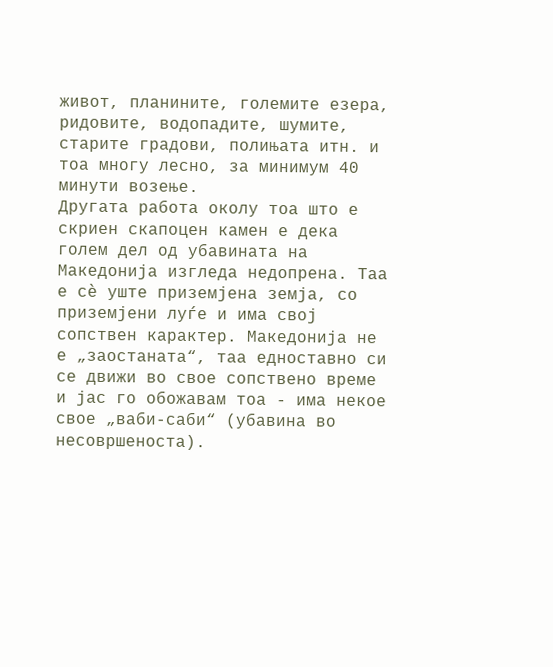живот, планините, големите езера, ридовите, водопадите, шумите, старите градови, полињата итн. и тоа многу лесно, за минимум 40 минути возење.
Другата работа околу тоа што е скриен скапоцен камен е дека голем дел од убавината на Македонија изгледа недопрена. Таа е сè уште приземјена земја, со приземјени луѓе и има свој сопствен карактер. Македонија не е „заостаната“, таа едноставно си се движи во свое сопствено време и јас го обожавам тоа - има некое свое „ваби-саби“ (убавина во несовршеноста).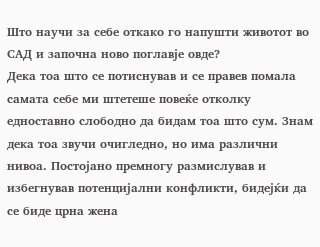Што научи за себе откако го напушти животот во САД и започна ново поглавје овде?
Дека тоа што се потиснував и се правев помала самата себе ми штетеше повеќе отколку едноставно слободно да бидам тоа што сум. Знам дека тоа звучи очигледно, но има различни нивоа. Постојано премногу размислував и избегнував потенцијални конфликти, бидејќи да се биде црна жена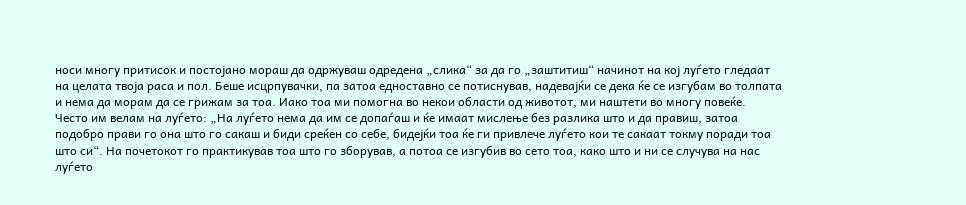носи многу притисок и постојано мораш да одржуваш одредена „слика“ за да го „заштитиш“ начинот на кој луѓето гледаат на целата твоја раса и пол. Беше исцрпувачки, па затоа едноставно се потиснував, надевајќи се дека ќе се изгубам во толпата и нема да морам да се грижам за тоа. Иако тоа ми помогна во некои области од животот, ми наштети во многу повеќе.
Често им велам на луѓето: „На луѓето нема да им се допаѓаш и ќе имаат мислење без разлика што и да правиш, затоа подобро прави го она што го сакаш и биди среќен со себе, бидејќи тоа ќе ги привлече луѓето кои те сакаат токму поради тоа што си“. На почетокот го практикував тоа што го зборував, а потоа се изгубив во сето тоа, како што и ни се случува на нас луѓето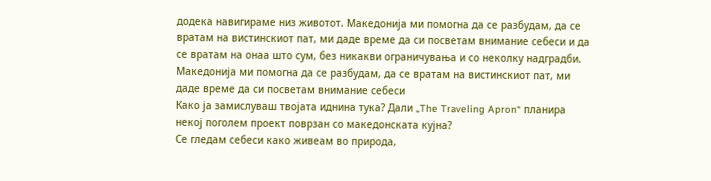додека навигираме низ животот. Македонија ми помогна да се разбудам, да се вратам на вистинскиот пат, ми даде време да си посветам внимание себеси и да се вратам на онаа што сум, без никакви ограничувања и со неколку надградби.
Македонија ми помогна да се разбудам, да се вратам на вистинскиот пат, ми даде време да си посветам внимание себеси
Како ја замислуваш твојата иднина тука? Дали „The Traveling Apron“ планира некој поголем проект поврзан со македонската кујна?
Се гледам себеси како живеам во природа,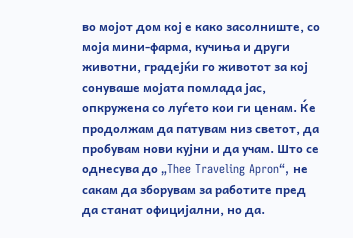во мојот дом кој е како засолниште, со моја мини-фарма, кучиња и други животни, градејќи го животот за кој сонуваше моjата помлада јас, опкружена со луѓето кои ги ценам. Ќе продолжам да патувам низ светот, да пробувам нови кујни и да учам. Што се однесува до „Thee Traveling Apron“, не сакам да зборувам за работите пред да станат официјални, но да.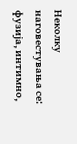Неколку наговестувања се: фузија, интимно,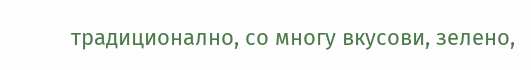традиционално, со многу вкусови, зелено,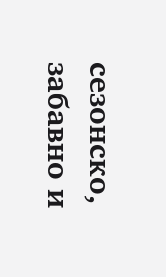сезонско, забавно и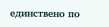единствено по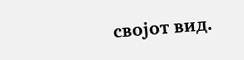својот вид.